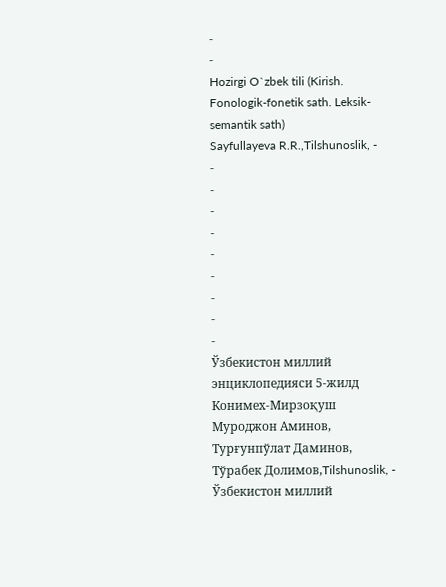-
-
Hozirgi O`zbek tili (Kirish. Fonologik-fonetik sath. Leksik-semantik sath)
Sayfullayeva R.R.,Tilshunoslik, -
-
-
-
-
-
-
-
-
-
Ўзбекистон миллий энциклопедияси 5-жилд Конимех-Мирзоқуш
Муроджон Аминов, Турғунпўлат Даминов, Тўрабек Долимов,Tilshunoslik, -
Ўзбекистон миллий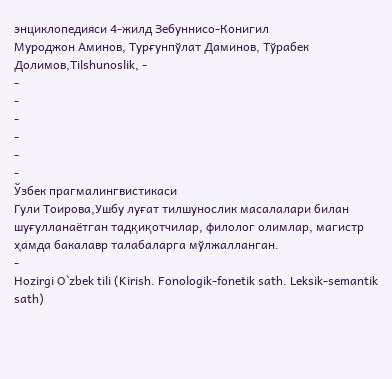энциклопедияси 4-жилд Зебуннисо-Конигил
Муроджон Аминов, Турғунпўлат Даминов, Тўрабек Долимов,Tilshunoslik, -
-
-
-
-
-
-
Ўзбек прагмалингвистикаси
Гули Тоирова,Ушбу луғат тилшунослик масалалари билан шуғулланаётган тадқиқотчилар, филолог олимлар, магистр ҳамда бакалавр талабаларга мўлжалланган.
-
Hozirgi O`zbek tili (Kirish. Fonologik-fonetik sath. Leksik-semantik sath)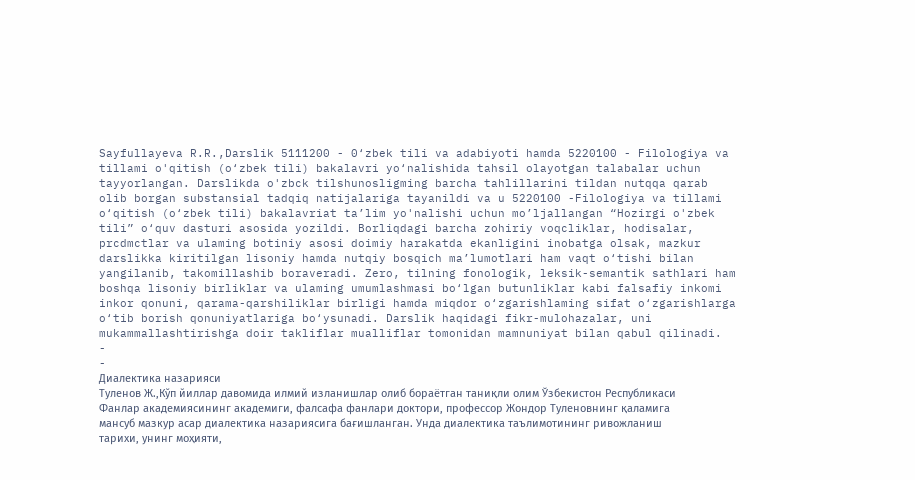Sayfullayeva R.R.,Darslik 5111200 - 0‘zbek tili va adabiyoti hamda 5220100 - Filologiya va tillami o'qitish (o‘zbek tili) bakalavri yo‘nalishida tahsil olayotgan talabalar uchun tayyorlangan. Darslikda o'zbck tilshunosligming barcha tahlillarini tildan nutqqa qarab olib borgan substansial tadqiq natijalariga tayanildi va u 5220100 -Filologiya va tillami o‘qitish (o‘zbek tili) bakalavriat ta’lim yo'nalishi uchun mo’ljallangan “Hozirgi o'zbek tili” o‘quv dasturi asosida yozildi. Borliqdagi barcha zohiriy voqcliklar, hodisalar, prcdmctlar va ulaming botiniy asosi doimiy harakatda ekanligini inobatga olsak, mazkur darslikka kiritilgan lisoniy hamda nutqiy bosqich ma’lumotlari ham vaqt o‘tishi bilan yangilanib, takomillashib boraveradi. Zero, tilning fonologik, leksik-semantik sathlari ham boshqa lisoniy birliklar va ulaming umumlashmasi bo‘lgan butunliklar kabi falsafiy inkomi inkor qonuni, qarama-qarshiliklar birligi hamda miqdor o‘zgarishlaming sifat o‘zgarishlarga o‘tib borish qonuniyatlariga bo‘ysunadi. Darslik haqidagi fikr-mulohazalar, uni mukammallashtirishga doir takliflar mualliflar tomonidan mamnuniyat bilan qabul qilinadi.
-
-
Диалектика назарияси
Туленов Ж.,Кўп йиллар давомида илмий изланишлар олиб бораётган таниқли олим Ўзбекистон Республикаси Фанлар академиясининг академиги, фалсафа фанлари доктори, профессор Жондор Туленовнинг қаламига мансуб мазкур асар диалектика назариясига бағишланган. Унда диалектика таълимотининг ривожланиш тарихи, унинг моҳияти,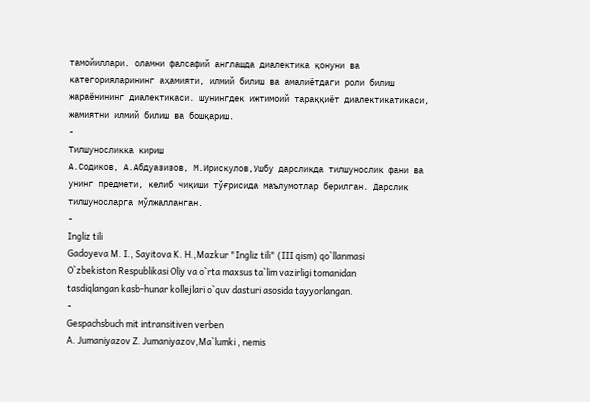тамойиллари. оламни фалсафий англашда диалектика қонуни ва категорияларининг аҳамияти, илмий билиш ва амалиётдаги роли билиш жараёнининг диалектикаси. шунингдек ижтимоий тараққиёт диалектикатикаси, жамиятни илмий билиш ва бошқариш.
-
Тилшуносликка кириш
А.Содиков, А.Абдуазизов, М.Ирискулов,Ушбу дарсликда тилшунослик фани ва унинг предмети, келиб чиқиши тўғрисида маълумотлар берилган. Дарслик тилшуносларга мўлжалланган.
-
Ingliz tili
Gadoyeva M. I., Sayitova K. H.,Mazkur "Ingliz tili" (III qism) qo`llanmasi O`zbekiston Respublikasi Oliy va o`rta maxsus ta`lim vazirligi tomanidan tasdiqlangan kasb-hunar kollejlari o`quv dasturi asosida tayyorlangan.
-
Gespachsbuch mit intransitiven verben
A. Jumaniyazov Z. Jumaniyazov,Ma`lumki , nemis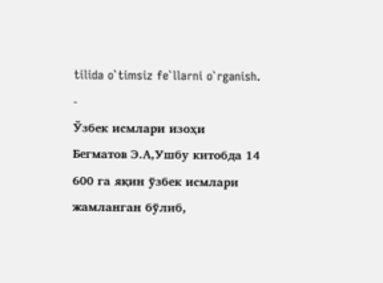tilida o`timsiz fe`llarni o`rganish.
-
Ўзбек исмлари изоҳи
Бегматов Э.А,Ушбу китобда 14 600 га яқин ўзбек исмлари жамланган бўлиб,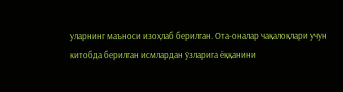уларнинг маъноси изоҳлаб берилган. Ота-оналар чақалоқлари учун китобда берилган исмлардан ўзларига ёққанини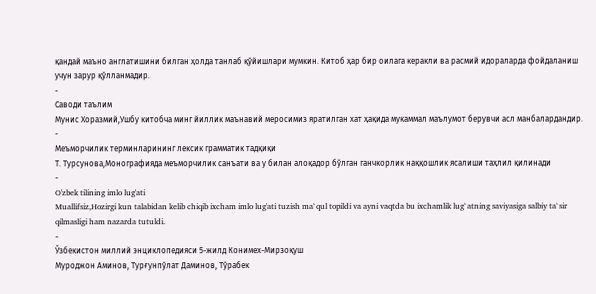қандай маъно англатишини билган ҳолда танлаб қўйишлари мумкин. Китоб ҳар бир оилага керакли ва расмий идораларда фойдаланиш учун зарур қўлланмадир.
-
Саводи таълим
Мунис Хоразмий,Ушбу китобча минг йиллик маънавий меросимиз яратилган хат ҳақида мукаммал маълумот берувчи асл манбалардандир.
-
Меъморчилик терминларининг лексик грамматик тадқиқи
Т. Турсунова,Монографияда меъморчилик санъати ва у билан алоқадор бўлган ганчкорлик наққошлик ясалиши таҳлил қилинади
-
O'zbek tilining imlo lug'ati
Muallifsiz,Hozirgi kun talabidan kelib chiqib ixcham imlo lug'ati tuzish ma`qul topildi va ayni vaqtda bu ixchamlik lug`atning saviyasiga salbiy ta`sir qilmasligi ham nazarda tutuldi.
-
Ўзбекистон миллий энциклопедияси 5-жилд Конимех-Мирзоқуш
Муроджон Аминов, Турғунпўлат Даминов, Тўрабек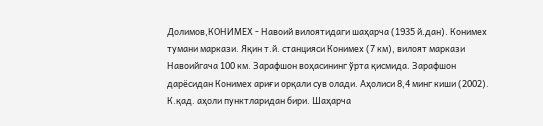Долимов,КОНИМЕX - Навоий вилоятидаги шаҳарча (1935 й.дан). Конимех тумани маркази. Яқин т.й. станцияси Конимех (7 км), вилоят маркази Навоийгача 100 км. Зарафшон воҳасининг ўрта қисмида. Зарафшон дарёсидан Конимех ариғи орқали сув олади. Аҳолиси 8,4 минг киши (2002). К.қад. аҳоли пунктларидан бири. Шаҳарча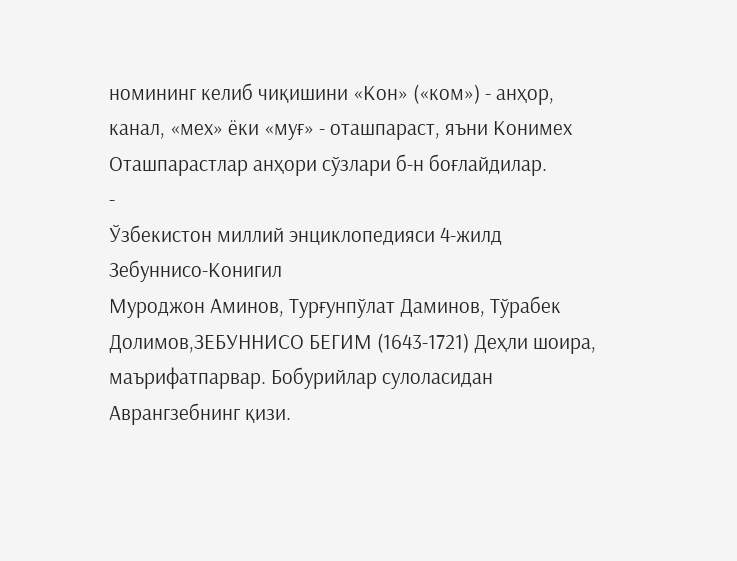номининг келиб чиқишини «Кон» («ком») - анҳор, канал, «мех» ёки «муғ» - оташпараст, яъни Конимех Оташпарастлар анҳори сўзлари б-н боғлайдилар.
-
Ўзбекистон миллий энциклопедияси 4-жилд Зебуннисо-Конигил
Муроджон Аминов, Турғунпўлат Даминов, Тўрабек Долимов,ЗЕБУННИСО БЕГИМ (1643-1721) Деҳли шоира, маърифатпарвар. Бобурийлар сулоласидан Аврангзебнинг қизи.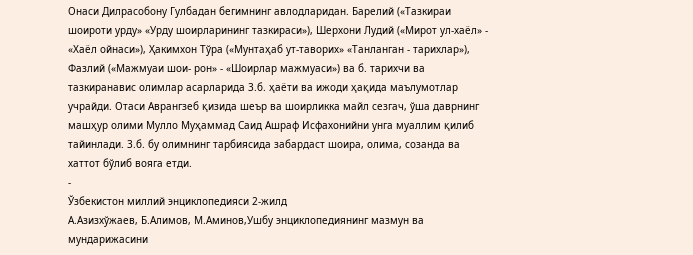Онаси Дилрасобону Гулбадан бегимнинг авлодларидан. Барелий («Тазкираи шоироти урду» «Урду шоирларининг тазкираси»), Шерхони Лудий («Мирот ул-хаёл» - «Хаёл ойнаси»), Ҳакимхон Тўра («Мунтаҳаб ут-таворих» «Танланган - тарихлар»), Фазлий («Мажмуаи шои- рон» - «Шоирлар мажмуаси») ва б. тарихчи ва тазкиранавис олимлар асарларида 3.б. ҳаёти ва ижоди ҳақида маълумотлар учрайди. Отаси Аврангзеб қизида шеър ва шоирликка майл сезгач, ўша даврнинг машҳур олими Мулло Муҳаммад Саид Ашраф Исфахонийни унга муаллим қилиб тайинлади. 3.б. бу олимнинг тарбиясида забардаст шоира, олима, созанда ва хаттот бўлиб вояга етди.
-
Ўзбекистон миллий энциклопедияси 2-жилд
А.Азизхўжаев, Б.Алимов, М.Аминов,Ушбу энциклопедиянинг мазмун ва мундарижасини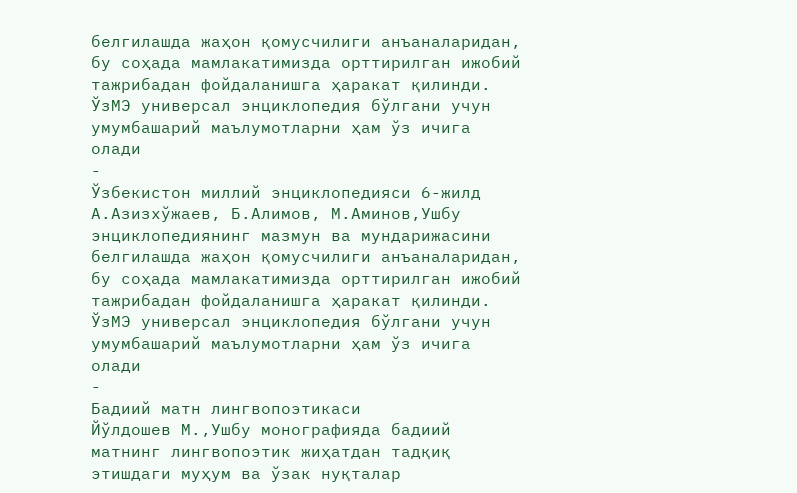белгилашда жаҳон қомусчилиги анъаналаридан, бу соҳада мамлакатимизда орттирилган ижобий тажрибадан фойдаланишга ҳаракат қилинди. ЎзМЭ универсал энциклопедия бўлгани учун умумбашарий маълумотларни ҳам ўз ичига олади
-
Ўзбекистон миллий энциклопедияси 6-жилд
А.Азизхўжаев, Б.Алимов, М.Аминов,Ушбу энциклопедиянинг мазмун ва мундарижасини белгилашда жаҳон қомусчилиги анъаналаридан, бу соҳада мамлакатимизда орттирилган ижобий тажрибадан фойдаланишга ҳаракат қилинди. ЎзМЭ универсал энциклопедия бўлгани учун умумбашарий маълумотларни ҳам ўз ичига олади
-
Бадиий матн лингвопоэтикаси
Йўлдошев М.,Ушбу монографияда бадиий матнинг лингвопоэтик жиҳатдан тадқиқ этишдаги муҳум ва ўзак нуқталар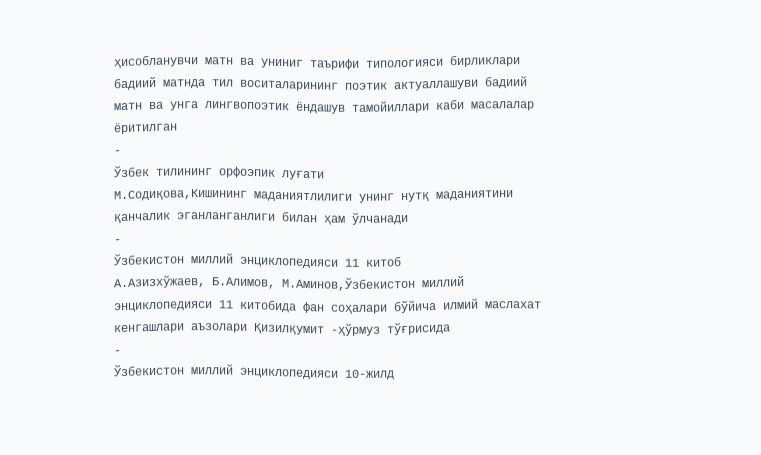ҳисобланувчи матн ва униниг таърифи типологияси бирликлари бадиий матнда тил воситаларининг поэтик актуаллашуви бадиий матн ва унга лингвопоэтик ёндашув тамойиллари каби масалалар ёритилган
-
Ўзбек тилининг орфоэпик луғати
М.Содиқова,Кишининг маданиятлилиги унинг нутқ маданиятини қанчалик эганланганлиги билан ҳам ўлчанади
-
Ўзбекистон миллий энциклопедияси 11 китоб
А.Азизхўжаев, Б.Алимов, М.Аминов,Ўзбекистон миллий энциклопедияси 11 китобида фан соҳалари бўйича илмий маслахат кенгашлари аъзолари Қизилқумит -ҳўрмуз тўғрисида
-
Ўзбекистон миллий энциклопедияси 10-жилд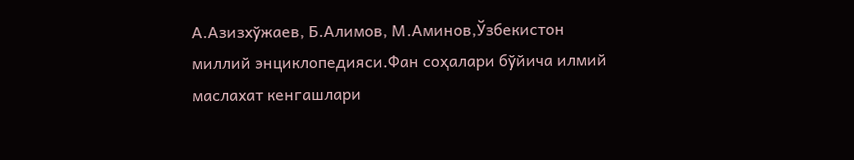А.Азизхўжаев, Б.Алимов, М.Аминов,Ўзбекистон миллий энциклопедияси.Фан соҳалари бўйича илмий маслахат кенгашлари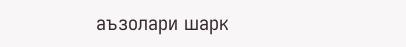аъзолари шарк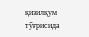қизилқум тўғрисида